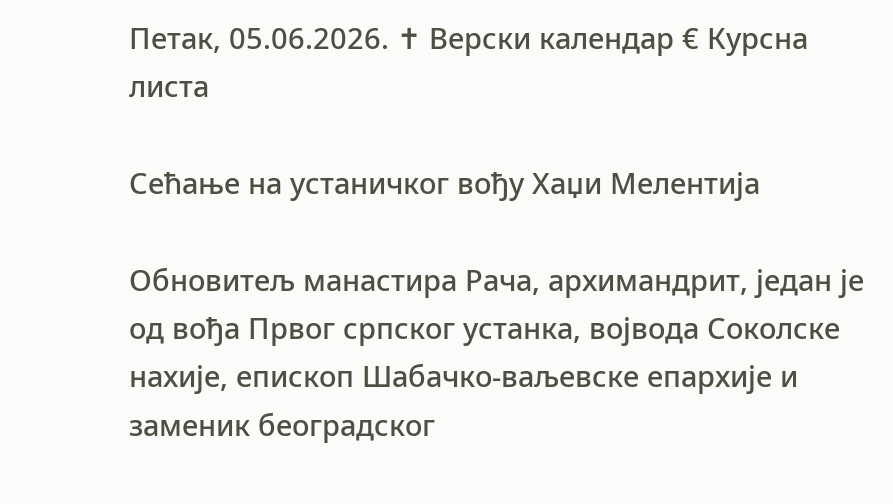Петак, 05.06.2026. ✝ Верски календар € Курсна листа

Сећање на устаничког вођу Хаџи Мелентија

Oбновитељ манастира Рача, архимандрит, један је од вођа Првог српског устанка, војвода Соколске нахије, епископ Шабачко-ваљевске епархије и заменик београдског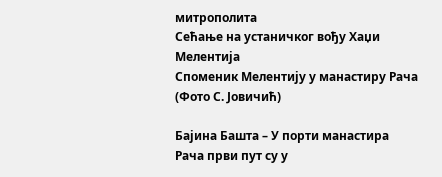митрополита
Сећање на устаничког вођу Хаџи Мелентија
Споменик Мелентију у манастиру Рача (Фото С. Јовичић)

Бајина Башта – У порти манастира Рача први пут су у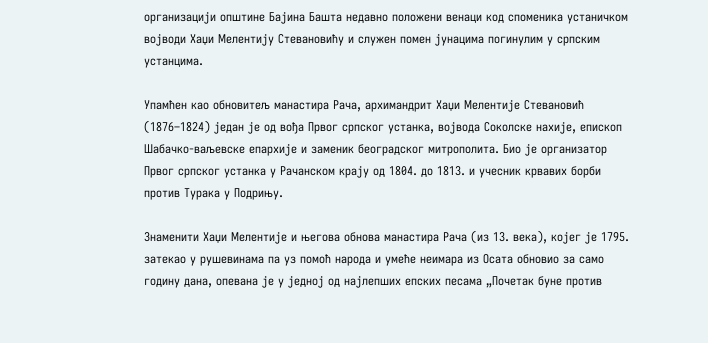организацији општине Бајина Башта недавно положени венаци код споменика устаничком војводи Хаџи Мелентију Стевановићу и служен помен јунацима погинулим у српским устанцима.

Упамћен као обновитељ манастира Рача, архимандрит Хаџи Мелентије Стевановић (1876–1824) један је од вођа Првог српског устанка, војвода Соколске нахије, епископ Шабачко-ваљевске епархије и заменик београдског митрополита. Био је организатор Првог српског устанка у Рачанском крају од 1804. до 1813. и учесник крвавих борби против Турака у Подрињу.

Знаменити Хаџи Мелентије и његова обнова манастира Рача (из 13. века), којег је 1795. затекао у рушевинама па уз помоћ народа и умеће неимара из Осата обновио за само годину дана, опевана је у једној од најлепших епских песама „Почетак буне против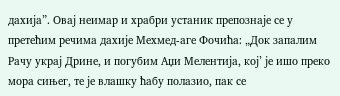дахија”. Овај неимар и храбри устаник препознаје се у претећим речима дахије Мехмед-аге Фочића: „Док запалим Рачу украј Дрине, и погубим Аџи Мелентија, кој’ је ишо преко мора сињег, те је влашку ћабу полазио, пак се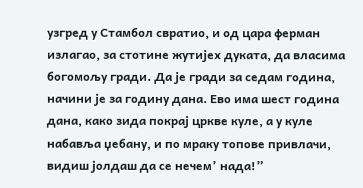узгред у Стамбол свратио, и од цара ферман излагао, за стотине жутијех дуката, да власима богомољу гради. Да је гради за седам година, начини је за годину дана. Ево има шест година дана, како зида покрај цркве куле, а у куле набавља џебану, и по мраку топове привлачи, видиш јолдаш да се нечем’ нада!”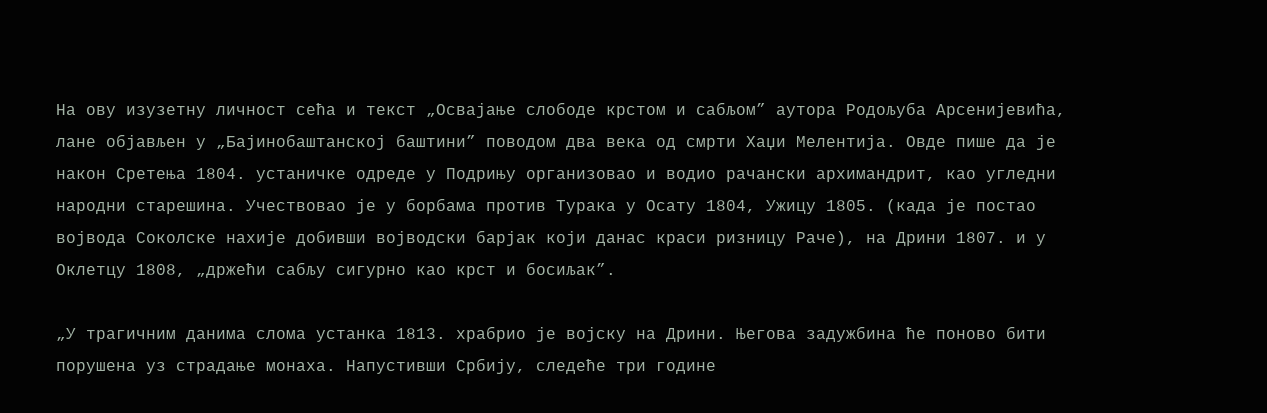На ову изузетну личност сећа и текст „Освајање слободе крстом и сабљом” аутора Родољуба Арсенијевића, лане објављен у „Бајинобаштанској баштини” поводом два века од смрти Хаџи Мелентија. Овде пише да је након Сретења 1804. устаничке одреде у Подрињу организовао и водио рачански архимандрит, као угледни народни старешина. Учествовао је у борбама против Турака у Осату 1804, Ужицу 1805. (када је постао војвода Соколске нахије добивши војводски барјак који данас краси ризницу Раче), на Дрини 1807. и у Оклетцу 1808, „држећи сабљу сигурно као крст и босиљак”.

„У трагичним данима слома устанка 1813. храбрио је војску на Дрини. Његова задужбина ће поново бити порушена уз страдање монаха. Напустивши Србију, следеће три године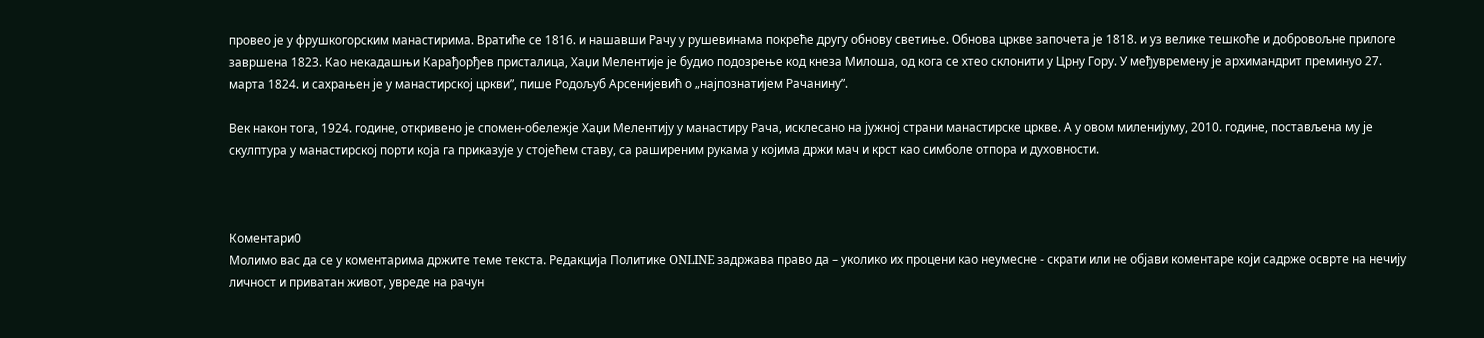провео је у фрушкогорским манастирима. Вратиће се 1816. и нашавши Рачу у рушевинама покреће другу обнову светиње. Обнова цркве започета је 1818. и уз велике тешкоће и добровољне прилоге завршена 1823. Као некадашњи Карађорђев присталица, Хаџи Мелентије је будио подозрење код кнеза Милоша, од кога се хтео склонити у Црну Гору. У међувремену је архимандрит преминуо 27. марта 1824. и сахрањен је у манастирској цркви”, пише Родољуб Арсенијевић о „најпознатијем Рачанину”.

Век након тога, 1924. године, откривено је спомен-обележје Хаџи Мелентију у манастиру Рача, исклесано на јужној страни манастирске цркве. А у овом миленијуму, 2010. године, постављена му је скулптура у манастирској порти која га приказује у стојећем ставу, са раширеним рукама у којима држи мач и крст као симболе отпора и духовности.



Коментари0
Молимо вас да се у коментарима држите теме текста. Редакција Политике ONLINE задржава право да – уколико их процени као неумесне - скрати или не објави коментаре који садрже осврте на нечију личност и приватан живот, увреде на рачун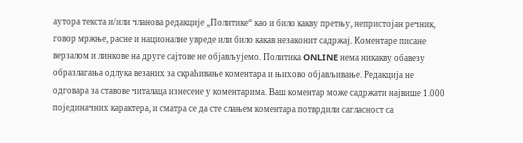аутора текста и/или чланова редакције „Политике“ као и било какву претњу, непристојан речник, говор мржње, расне и националне увреде или било какав незаконит садржај. Коментаре писане верзалом и линкове на друге сајтове не објављујемо. Политика ONLINE нема никакву обавезу образлагања одлука везаних за скраћивање коментара и њихово објављивање. Редакција не одговара за ставове читалаца изнесене у коментарима. Ваш коментар може садржати највише 1.000 појединачних карактера, и сматра се да сте слањем коментара потврдили сагласност са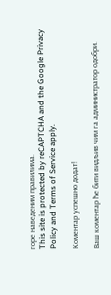горе наведеним правилима.
This site is protected by reCAPTCHA and the Google Privacy Policy and Terms of Service apply.

Комeнтар успeшно додат!

Ваш комeнтар ћe бити видљив чим га администратор одобри.